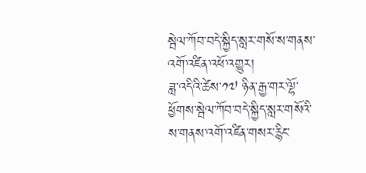སྦེལ་ཀོབ་བདེ་སྐྱིད་སླར་གསོ་ས་གནས་འགོ་འཛིན་འཕོ་འགྱུར།
ཟླ་འདིའི་ཚེས་༡༧ ཉིན་རྒྱ་གར་ལྷོ་ཕྱོགས་སྦེལ་ཀོབ་བདེ་སྐྱིད་སླར་གསོའི་ས་གནས་འགོ་འཛིན་གསར་རྙིང་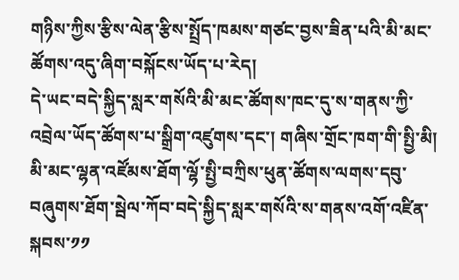གཉིས་ཀྱིས་རྩིས་ལེན་རྩིས་སྤྲོད་ཁམས་གཙང་བྱས་ཟིན་པའི་མི་མང་ཚོགས་འདུ་ཞིག་བསྐོངས་ཡོད་པ་རེད།
དེ་ཡང་བདེ་སྐྱིད་སླར་གསོའི་མི་མང་ཚོགས་ཁང་དུ་ས་གནས་ཀྱི་འབྲེལ་ཡོད་ཚོགས་པ་སྒྲིག་འཛུགས་དང་། གཞིས་གྲོང་ཁག་གི་སྤྱི་མི། མི་མང་ལྷན་འཛོམས་ཐོག་ལྷོ་སྤྱི་བཀྲིས་ཕུན་ཚོགས་ལགས་དབུ་བཞུགས་ཐོག་སྦེལ་ཀོབ་བདེ་སྐྱིད་སླར་གསོའི་ས་གནས་འགོ་འཛིན་སྐབས་༡༡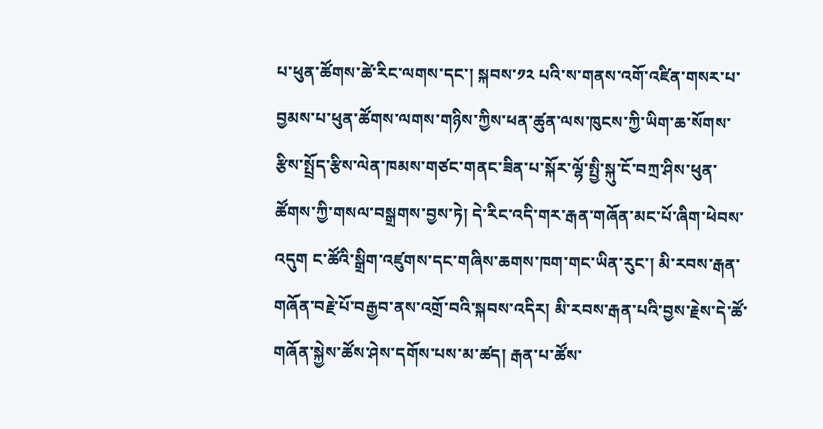པ་ཕུན་ཚོགས་ཚེ་རིང་ལགས་དང་། སྐབས་༡༢ པའི་ས་གནས་འགོ་འཛིན་གསར་པ་བྱམས་པ་ཕུན་ཚོགས་ལགས་གཉིས་ཀྱིས་ཕན་ཚུན་ལས་ཁུངས་ཀྱི་ཡིག་ཆ་སོགས་རྩིས་སྤྲོད་རྩིས་ལེན་ཁམས་གཙང་གནང་ཟིན་པ་སྐོར་ལྷོ་སྤྱི་སྐུ་ངོ་བཀྲ་ཤིས་ཕུན་ཚོགས་ཀྱི་གསལ་བསྒྲགས་བྱས་ཏེ། དེ་རིང་འདི་གར་རྒན་གཞོན་མང་པོ་ཞིག་ཕེབས་འདུག ང་ཚོའི་སྒྲིག་འཛུགས་དང་གཞིས་ཆགས་ཁག་གང་ཡིན་རུང་། མི་རབས་རྒན་གཞོན་བརྗེ་པོ་བརྒྱབ་ནས་འགྲོ་བའི་སྐབས་འདིར། མི་རབས་རྒན་པའི་བྱས་རྗེས་དེ་ཚོ་གཞོན་སྐྱེས་ཚོས་ཤེས་དགོས་པས་མ་ཚད། རྒན་པ་ཚོས་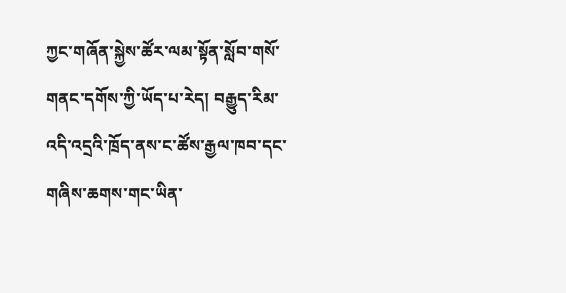ཀྱང་གཞོན་སྐྱེས་ཚོར་ལམ་སྟོན་སློབ་གསོ་གནང་དགོས་ཀྱི་ཡོད་པ་རེད། བརྒྱུད་རིམ་འདི་འདྲའི་ཁྲོད་ནས་ང་ཚོས་རྒྱལ་ཁབ་དང་གཞིས་ཆགས་གང་ཡིན་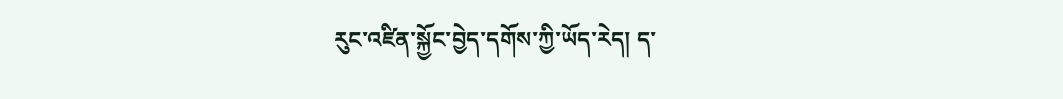རུང་འཛིན་སྐྱོང་བྱེད་དགོས་ཀྱི་ཡོད་རེད། ད་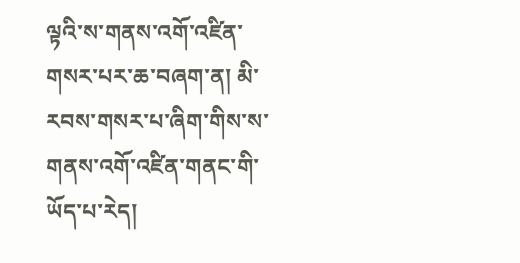ལྟའི་ས་གནས་འགོ་འཛིན་གསར་པར་ཆ་བཞག་ན། མི་རབས་གསར་པ་ཞིག་གིས་ས་གནས་འགོ་འཛིན་གནང་གི་ཡོད་པ་རེད།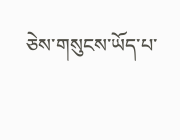ཅེས་གསུངས་ཡོད་པ་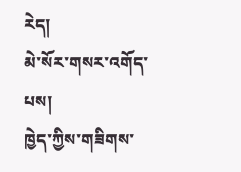རེད།
མེ་སོར་གསར་འགོད་པས།
ཁྱེད་ཀྱིས་གཟིགས་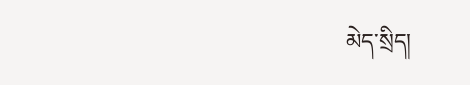མེད་སྲིད།